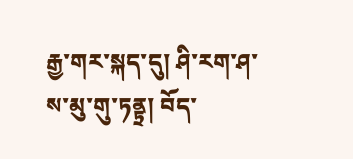རྒྱ་གར་སྐད་དུ། ཤི་རག་ཤ་ས་མུ་གུ་ཏནྟྲ། བོད་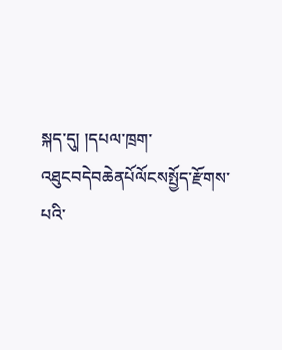སྐད་དུ། །དཔལ་ཁྲག་འཐུངབདེབཆེནཔོལོངསསྤྱོད་རྫོགས་པའི་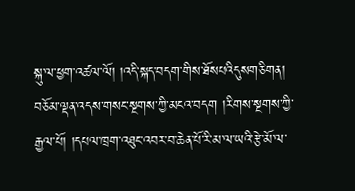སྐུ་ལ་ཕྱག་འཚལ་ལོ། །འདི་སྐད་བདག་གིས་ཐོསཔའིདུསགཅིགན། བཅོམ་ལྡན་འདས་གསང་སྔགས་ཀྱི་མངའ་བདག །རིགས་སྔགས་ཀྱི་རྒྱལ་པོ། །དཔལ་ཁྲག་འཐུང་འབར་བ་ཆེན་པོ་རི་མ་ལ་ཡའི་རྩེ་མོ་ལ་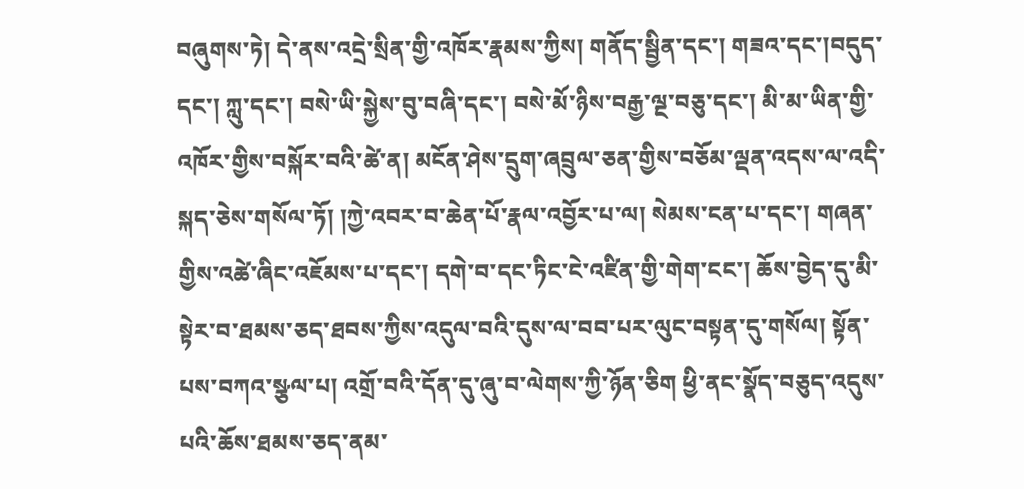བཞུགས་ཏེ། དེ་ནས་འདྲེ་སྲིན་གྱི་འཁོར་རྣམས་ཀྱིས། གནོད་སྦྱིན་དང་། གཟའ་དང་།བདུད་དང་། ཀླུ་དང་། བསེ་ཡི་སྐྱེས་བུ་བཞི་དང་། བསེ་མོ་ཉིས་བརྒྱ་ལྔ་བཅུ་དང་། མི་མ་ཡིན་གྱི་འཁོར་གྱིས་བསྐོར་བའི་ཚེ་ན། མངོན་ཤེས་དྲུག་ཞབྲུལ་ཅན་གྱིས་བཅོམ་ལྡན་འདས་ལ་འདི་སྐད་ཅེས་གསོལ་ཏོ། །ཀྱེ་འབར་བ་ཆེན་པོ་རྣལ་འབྱོར་པ་ལ། སེམས་ངན་པ་དང་། གཞན་གྱིས་འཚེ་ཞིང་འཇོམས་པ་དང་། དགེ་བ་དང་ཏིང་ངེ་འཛིན་གྱི་གེག་ངང་། ཆོས་བྱེད་དུ་མི་སྟེར་བ་ཐམས་ཅད་ཐབས་ཀྱིས་འདུལ་བའི་དུས་ལ་བབ་པར་ལུང་བསྟན་དུ་གསོལ། སྟོན་པས་བཀའ་སྩལ་པ། འགྲོ་བའི་དོན་དུ་ཞུ་བ་ལེགས་ཀྱི་ཉོན་ཅིག ཕྱི་ནང་སྣོད་བཅུད་འདུས་པའི་ཆོས་ཐམས་ཅད་ནམ་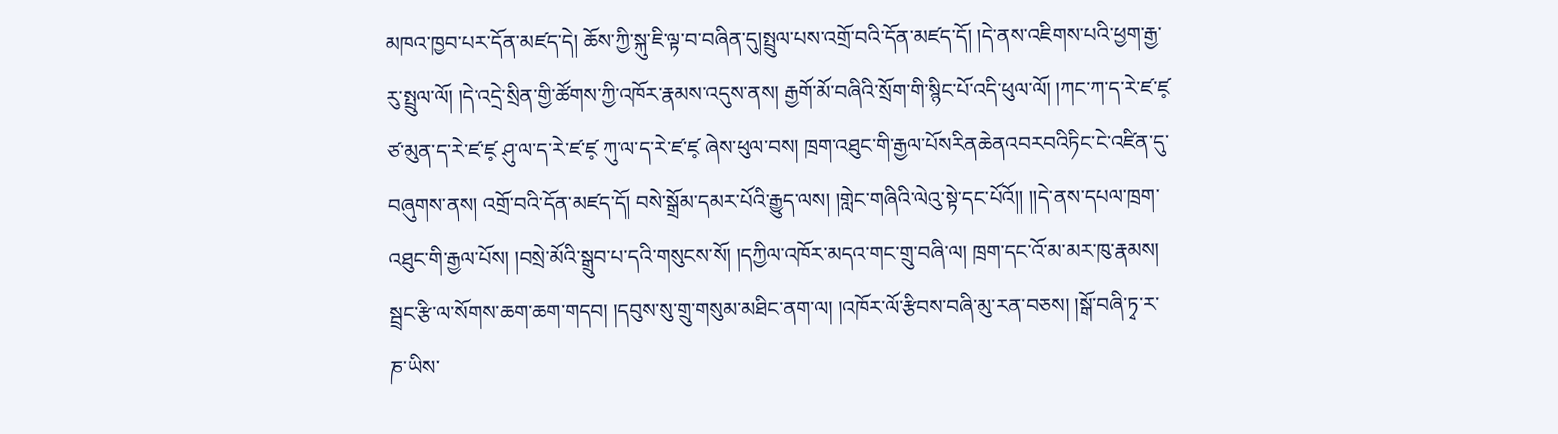མཁའ་ཁྱབ་པར་དོན་མཛད་དེ། ཆོས་ཀྱི་སྐུ་ཇི་ལྟ་བ་བཞིན་དུ།སྤྲུལ་པས་འགྲོ་བའི་དོན་མཛད་དོ། །དེ་ནས་འཇིགས་པའི་ཕྱག་རྒྱ་རུ་སྤྲུལ་ལོ། །དེ་འདྲེ་སྲིན་གྱི་ཚོགས་ཀྱི་འཁོར་རྣམས་འདུས་ནས། རྒྱགོ་མོ་བཞིའི་སྲོག་གི་སྙིང་པོ་འདི་ཕུལ་ལོ། །ཀང་ཀ་ད་རེ་ཛ་ཛ༷ ཙ་མུན་ད་རེ་ཛ་ཛ༷ ཤུ་ལ་ད་རེ་ཛ་ཛ༷ ཀུ་ལ་ད་རེ་ཛ་ཛ༷ ཞེས་ཕུལ་བས། ཁྲག་འཐུང་གི་རྒྱལ་པོསརིནཆེནའབརབའིཏིང་ངེ་འཛིན་དུ་བཞུགས་ནས། འགྲོ་བའི་དོན་མཛད་དོ། བསེ་སྒྲོམ་དམར་པོའི་རྒྱུད་ལས། །གླེང་གཞིའི་ལེའུ་སྟེ་དང་པོའོ།། །།དེ་ནས་དཔལ་ཁྲག་འཐུང་གི་རྒྱལ་པོས། །བསྲེ་མོའི་སྒྲུབ་པ་དའི་གསུངས་སོ། །དཀྱིལ་འཁོར་མདའ་གང་གྲུ་བཞི་ལ། ཁྲག་དང་འོ་མ་མར་ཁུ་རྣམས། སྦྲང་རྩི་ལ་སོགས་ཆག་ཆག་གདབ། །དབུས་སུ་གྲུ་གསུམ་མཐིང་ནག་ལ། །འཁོར་ལོ་རྩིབས་བཞི་མུ་རན་བཅས། །སྒོ་བཞི་ཏྭ་ར་ཎ་ཡིས་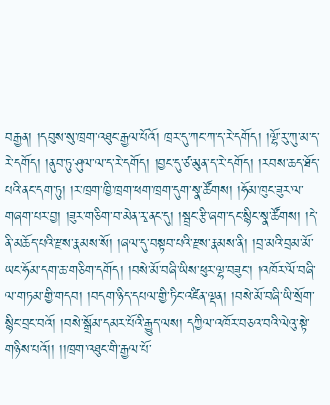བརྒྱན། །དབུས་སུ་ཁྲག་འཐུང་རྒྱལ་པོའོ། ཁྲར་དུ་ཀང་ཀ་ད་རེ་དགོད། །ལྷོ་རུ་ཀུ་མ་ད་རེ་དགོད། །ནུབ་ཏུ་ཤུལ་ལ་ད་རེ་དགོད། །བྱང་དུ་ཙ་མུན་ད་རེ་དགོད། །རབས་ཆད་ཐོད་པའི་ནང་དག་ཏུ། །ར་ཁྲག་ཁྱི་ཁྲག་ཕག་ཁྲག་དུག་སྣ་ཚོགས། །ཧོམ་ཁུང་ཟུར་ལ་གཞག་པར་བྱ། །ཟུར་གཅིག་བ་མེན་རྭ་ནང་དུ། །སྦྲང་རྩི་ཞག་དང་སྙིང་སྣ་ཚོགས། །དེ་ནི་མཆོད་པའི་རྫས་རྣམས་སོ། །ཞལ་དུ་བསྟབ་པའི་རྫས་རྣམས་ནི། །བྲ་མའི་བྲམ་མོ་ཡང་ཧོམ་དག་ཆ་གཅིག་དགོད། །བསེ་མོ་བཞི་ཡིས་ཕུར་ལྷ་བཟུང་། །འཁོར་ལོ་བཞི་ལ་གཏམ་གྱི་གདབ། །བདག་ཉིད་དཔལ་གྱི་ཏིང་འཛིན་ལྡན། །བསེ་མོ་བཞི་ཡི་སྲོག་སྙིང་བྲང་བའོ། །བསེ་སྒྲོམ་དམར་པོའི་རྒྱུད་ལས། དཀྱིལ་འཁོར་བཅའ་བའི་ལེའུ་སྟེ་གཉིས་པའོ།། །།ཁྲག་འཐུང་གི་རྒྱལ་པོ་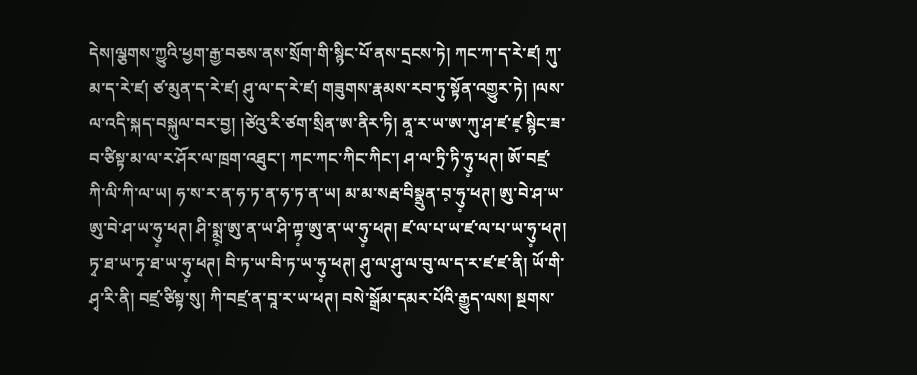དེས།ལྕགས་ཀྱུའི་ཕྱག་རྒྱ་བཅས་ནས་སྲོག་གི་སྙིང་པོ་ནས་དྲངས་ཏེ། ཀང་ཀ་ད་རེ་ཛ། ཀུ་མ་ད་རེ་ཛ། ཙ་མུན་ད་རེ་ཛ། ཤུ་ལ་ད་རེ་ཛ། གཟུགས་རྣམས་རབ་ཏུ་སྟོན་འགྱུར་ཏེ། །ལས་ལ་འདི་སྐད་བསྐུལ་བར་བྱ། །ཙེའུ་རི་ཙག་སྲིན་ཨ་ནིར་ཏི། ནཱ་ར་ཡ་ཨ་ཀུ་ཤ་ཛ་ཛ༷ སྙིང་ཟ་བ་ཙིསྟ་མ་ལ་ར་ཤོར་ལ་ཁྲག་འཐུང་། ཀང་ཀང་ཀིང་ཀིང་། ཤ་ལ་ཏྲི་ཏི་ཧུ༷་ཕཊ། ཨོ་བཛྲ་ཀི་ལི་ཀི་ལ་ཡ། ཧ་ས་ར་ན་ཧ་ཏ་ན་ཧ་ཏ་ན་ཡ། མ་མ་སརྦ་བིསྣྲུན་བ༷་ཧུ༷་ཕཊ། ཨུ་བེ་ཤ་ཡ་ཨུ་བེ་ཤ་ཡ་ཧུ༷་ཕཊ། ཤི་སྨྲ༷་ཨུ་ན་ཡ་ཤི་ཀྟ༷་ཨུ་ན་ཡ་ཧུ༷་ཕཊ། ཛ་ལ་པ་ཡ་ཛ་ལ་པ་ཡ་ཧུ༷་ཕཊ། ཏྭ་ཐ་ཡ་ཏྭ་ཐ་ཡ་ཧུ༷་ཕཊ། བི་ཏ་ཡ་བི་ཏ་ཡ་ཧུ༷་ཕཊ། ཤུ་ལ་ཤུ་ལ་བུ་ལ་ད་ར་ཛ་ཛ་ནི། ཡོ་གི་ཤྭ་རི་ནི། བཛྲ་ཙིསྟ་སུ། ཀི་བཛྲ་ན་བཱ་ར་ཡ་ཕཊ། བསེ་སྒྲོམ་དམར་པོའི་རྒྱུད་ལས། སྔགས་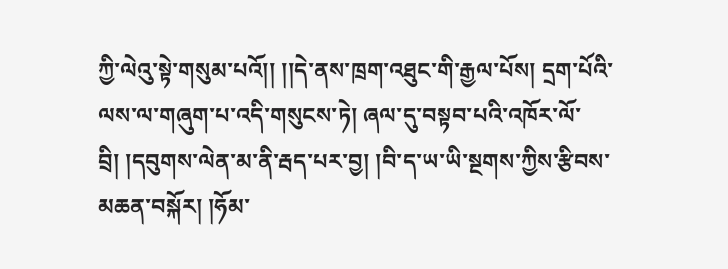ཀྱི་ལེའུ་སྟེ་གསུམ་པའོ།། །།དེ་ནས་ཁྲག་འཐུང་གི་རྒྱལ་པོས། དྲག་པོའི་ལས་ལ་གཞུག་པ་འདི་གསུངས་ཏེ། ཞལ་དུ་བསྟབ་པའི་འཁོར་ལོ་བྲི། །དབུགས་ལེན་མ་ནི་རྦད་པར་བྱ། །བི་ད་ཡ་ཡི་སྔགས་ཀྱིས་རྩིབས་མཆན་བསྐོར། །ཧོམ་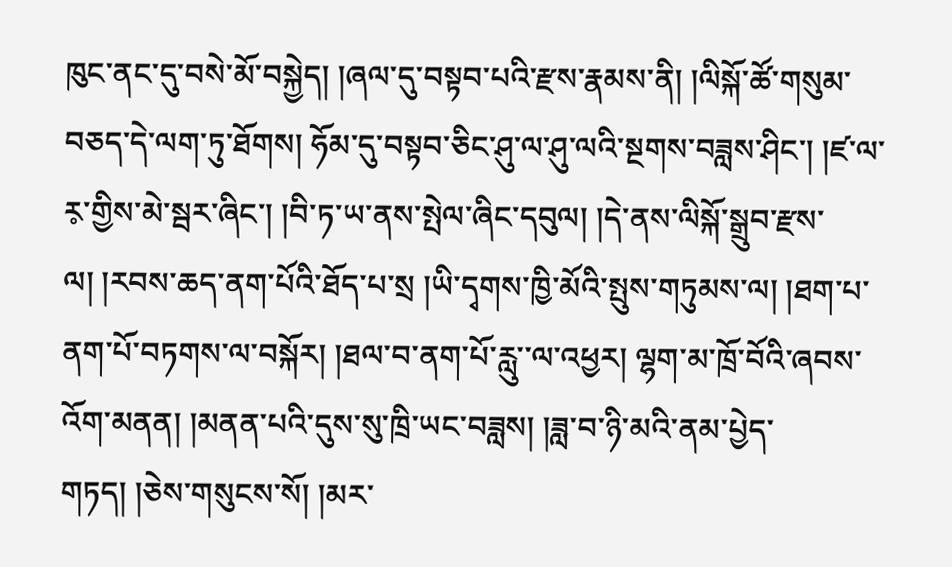ཁུང་ནང་དུ་བསེ་མོ་བསྐྱེད། །ཞལ་དུ་བསྟབ་པའི་རྫས་རྣམས་ནི། །ལིསྐོ་ཚོ་གསུམ་བཅད་དེ་ལག་ཏུ་ཐོགས། ཧོམ་དུ་བསྟབ་ཅིང་ཤུ་ལ་ཤུ་ལའི་སྔགས་བཟླས་ཤིང་། །ཛ་ལ་ར༷་གྱིས་མེ་སྦར་ཞིང་། །བི་ཏ་ཡ་ནས་སྤེལ་ཞིང་དབུལ། །དེ་ནས་ལིསྐོ་སྒྲུབ་རྫས་ལ། །རབས་ཆད་ནག་པོའི་ཐོད་པ་སྲ །ཡི་དྭགས་ཁྱི་མོའི་སྤུས་གཏུམས་ལ། །ཐག་པ་ནག་པོ་བཏགས་ལ་བསྐོར། །ཐལ་བ་ནག་པོ་རླུ་་ལ་འཕྱར། ལྷག་མ་ཁྲོ་བོའི་ཞབས་འོག་མནན། །མནན་པའི་དུས་སུ་ཁྲི་ཡང་བཟླས། །ཟླ་བ་ཉི་མའི་ནམ་པྱེད་གཏད། །ཅེས་གསུངས་སོ། །མར་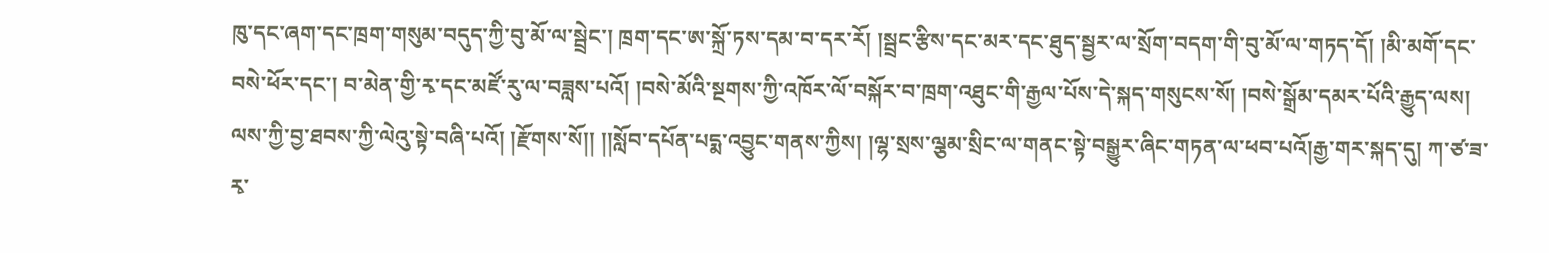ཁུ་དང་ཞག་དང་ཁྲག་གསུམ་བདུད་ཀྱི་བུ་མོ་ལ་སྦྲེང་། ཁྲག་དང་ཨ་སྐྲོ་ཏས་དམ་བ་དར་རོ། །སྦྲང་རྩིས་དང་མར་དང་ཐུད་སྦྱར་ལ་སྲོག་བདག་གི་བུ་མོ་ལ་གཏད་དོ། །མི་མགོ་དང་བསེ་ཕོར་དང་། བ་མེན་གྱི་རྭ་དང་མཛོ་རུ་ལ་བཟླས་པའོ། །བསེ་མོའི་སྔགས་ཀྱི་འཁོར་ལོ་བསྐོར་བ་ཁྲག་འཐུང་གི་རྒྱལ་པོས་དེ་སྐད་གསུངས་སོ། །བསེ་སྒྲོམ་དམར་པོའི་རྒྱུད་ལས། ལས་ཀྱི་བྱ་ཐབས་ཀྱི་ལེའུ་སྟེ་བཞི་པའོ། །རྫོགས་སོ།། །།སློབ་དཔོན་པདྨ་འབྱུང་གནས་ཀྱིས། །ལྷ་སྲས་ལྕམ་སྲིང་ལ་གནང་སྟེ་བསྒྱུར་ཞིང་གཏན་ལ་ཕབ་པའོ།རྒྱ་གར་སྐད་དུ། ཀ་ཙ་ཟ་རྭ་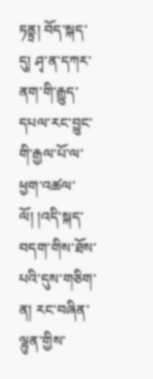ཏནྟྲ། བོད་སྐད་དུ། ཤྭ་ན་དཀར་ནག་གི་རྒྱུད་དཔལ་རང་བྱུང་གི་རྒྱལ་པོ་ལ་ཕྱག་འཚལ་ལོ། །འདི་སྐད་བདག་གིས་ཐོས་པའི་དུས་གཅིག་ན། རང་བཞིན་ལྷུན་གྱིས་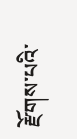རྫོགས་པའི་